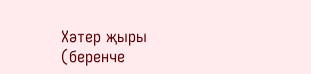Хәтер җыры (беренче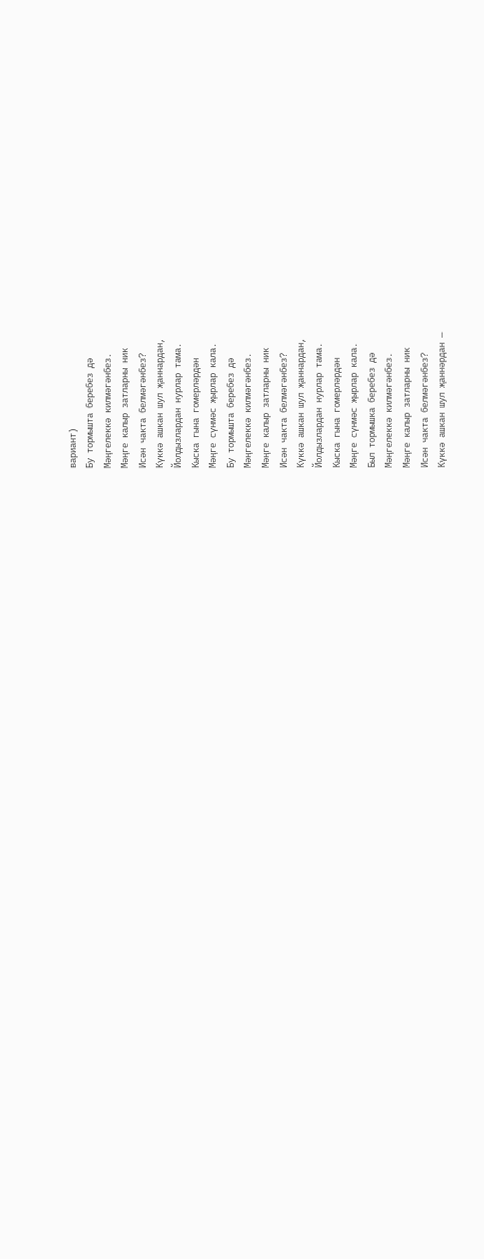вариант)
Бу тормышта беребез дә
Мәңгелеккә килмәгәнбез.
Мәңге калыр затларны ник
Исән чакта белмәгәнбез?
Күккә ашкан шул җаннардан,
Йолдызлардан нурлар тама.
Кыска гына гомерләрдән
Мәңге сүнмәс җырлар кала.
Бу тормышта беребез дә
Мәңгелеккә килмәгәнбез.
Мәңге калыр затларны ник
Исән чакта белмәгәнбез?
Күккә ашкан шул җаннардан,
Йолдызлардан нурлар тама.
Кыска гына гомерләрдән
Мәңге сүнмәс җырлар кала.
Был тормышка беребез дә
Мәңгелеккә килмәгәнбез.
Мәңге калыр затларны ник
Исән чакта белмәгәнбез?
Күккә ашкан шул җаннәрдан —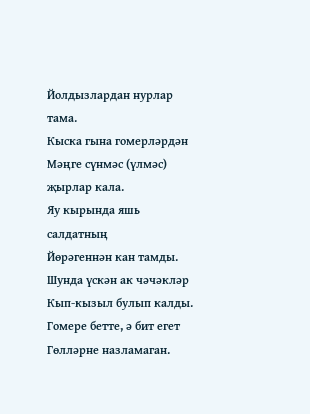Йолдызлардан нурлар тама.
Кыска гына гомерләрдән
Мәңге сүнмәс (үлмәс) җырлар кала.
Яу кырында яшь салдатның
Йөрәгеннән кан тамды.
Шунда үскән ак чәчәкләр
Кып-кызыл булып калды.
Гомере бетте, ә бит егет
Гөлләрне назламаган.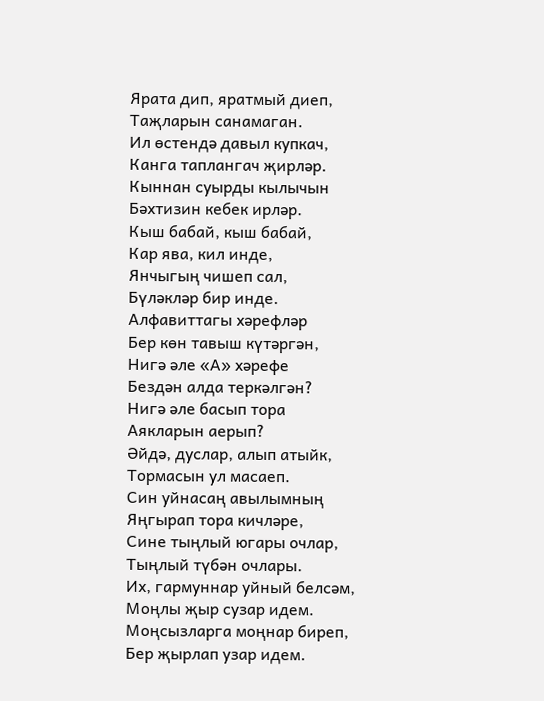Ярата дип, яратмый диеп,
Таҗларын санамаган.
Ил өстендә давыл купкач,
Канга таплангач җирләр.
Кыннан суырды кылычын
Бәхтизин кебек ирләр.
Кыш бабай, кыш бабай,
Кар ява, кил инде,
Янчыгың чишеп сал,
Бүләкләр бир инде.
Алфавиттагы хәрефләр
Бер көн тавыш күтәргән,
Нигә әле «А» хәрефе
Бездән алда теркәлгән?
Нигә әле басып тора
Аякларын аерып?
Әйдә, дуслар, алып атыйк,
Тормасын ул масаеп.
Син уйнасаң авылымның
Яңгырап тора кичләре,
Сине тыңлый югары очлар,
Тыңлый түбән очлары.
Их, гармуннар уйный белсәм,
Моңлы җыр сузар идем.
Моңсызларга моңнар биреп,
Бер җырлап узар идем.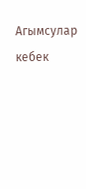Агымсулар кебек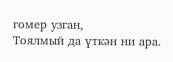гомер узган,
Тоялмый да үткән ни ара.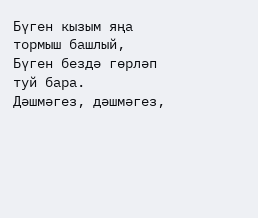Бүген кызым яңа тормыш башлый,
Бүген бездә гөрләп туй бара.
Дәшмәгез, дәшмәгез,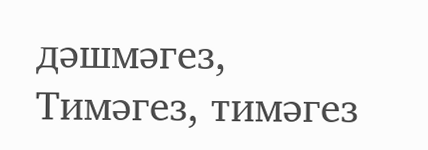дәшмәгез,
Тимәгез, тимәгез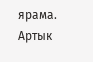ярама.
Артык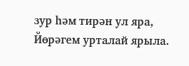зур һәм тирән ул яра,
Йөрәгем урталай ярыла.